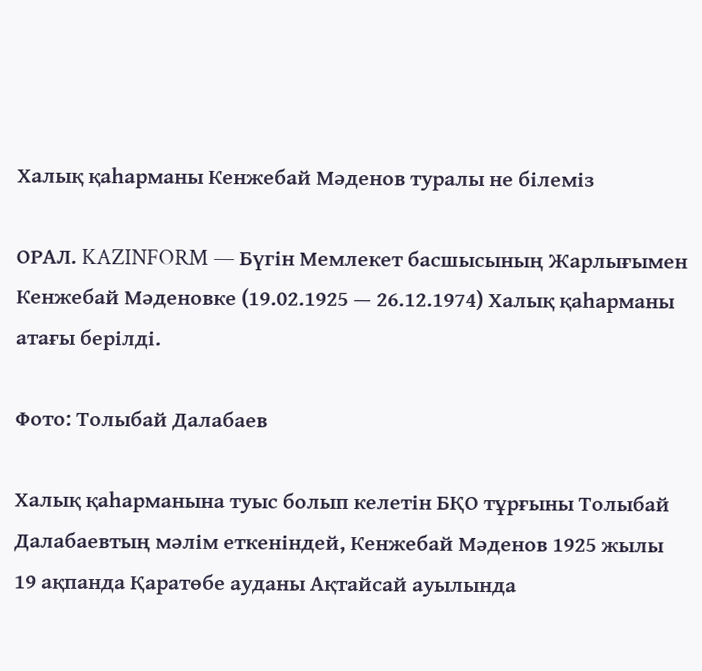Халық қаһарманы Кенжебай Мәденов туралы не білеміз

ОРАЛ. KAZINFORM — Бүгін Мемлекет басшысының Жарлығымен Кенжебай Мәденовке (19.02.1925 — 26.12.1974) Халық қаһарманы атағы берілді.

Фото: Толыбай Далабаев

Халық қаһарманына туыс болып келетін БҚО тұрғыны Толыбай Далабаевтың мәлім еткеніндей, Кенжебай Мәденов 1925 жылы 19 ақпанда Қаратөбе ауданы Ақтайсай ауылында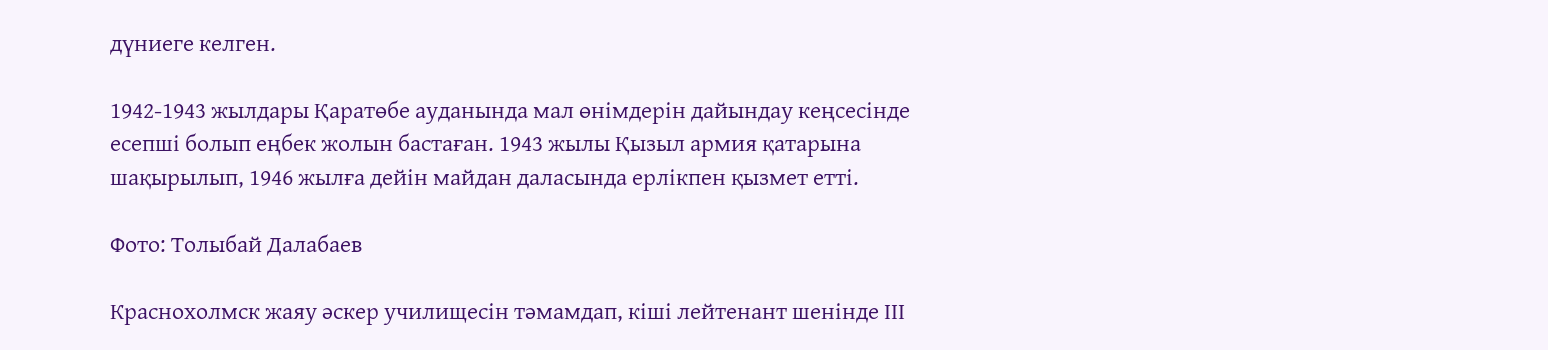дүниеге келген.

1942-1943 жылдары Қаратөбе ауданында мал өнімдерін дайындау кеңсесінде есепші болып еңбек жолын бастаған. 1943 жылы Қызыл армия қатарына шақырылып, 1946 жылға дейін майдан даласында ерлікпен қызмет етті.

Фото: Толыбай Далабаев

Краснохолмск жаяу әскер училищесін тәмамдап, кіші лейтенант шенінде ІІІ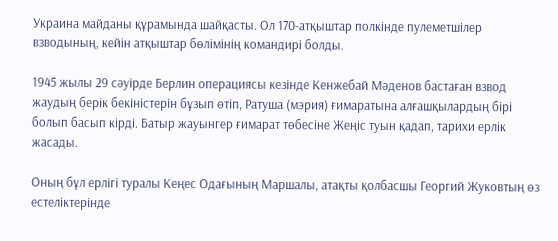Украина майданы құрамында шайқасты. Ол 170-атқыштар полкінде пулеметшілер взводының, кейін атқыштар бөлімінің командирі болды.

1945 жылы 29 сәуірде Берлин операциясы кезінде Кенжебай Мәденов бастаған взвод жаудың берік бекіністерін бұзып өтіп, Ратуша (мэрия) ғимаратына алғашқылардың бірі болып басып кірді. Батыр жауынгер ғимарат төбесіне Жеңіс туын қадап, тарихи ерлік жасады.

Оның бұл ерлігі туралы Кеңес Одағының Маршалы, атақты қолбасшы Георгий Жуковтың өз естеліктерінде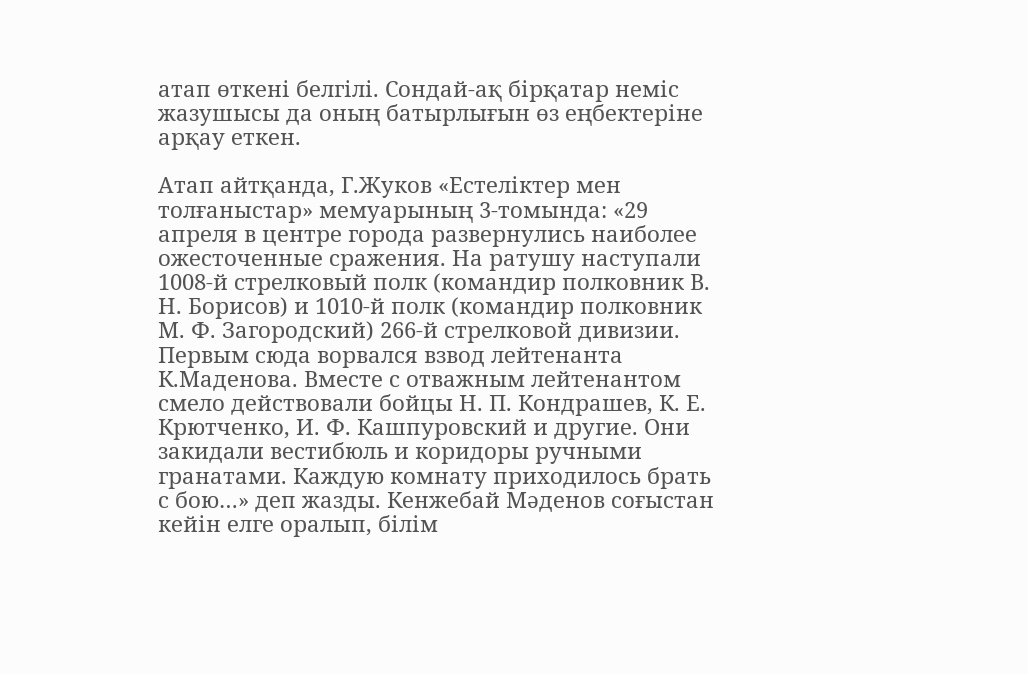атап өткені белгілі. Сондай-ақ бірқатар неміс жазушысы да оның батырлығын өз еңбектеріне арқау еткен.

Атап айтқанда, Г.Жуков «Естеліктер мен толғаныстар» мемуарының 3-томында: «29 апреля в центре города развернулись наиболее ожесточенные сражения. На ратушу наступали 1008-й стрелковый полк (командир полковник В. Н. Борисов) и 1010-й полк (командир полковник М. Ф. Загородский) 266-й стрелковой дивизии. Первым сюда ворвался взвод лейтенанта К.Маденова. Вместе с отважным лейтенантом смело действовали бойцы Н. П. Кондрашев, К. Е. Крютченко, И. Ф. Кашпуровский и другие. Они закидали вестибюль и коридоры ручными гранатами. Каждую комнату приходилось брать с бою…» деп жазды. Кенжебай Мәденов соғыстан кейін елге оралып, білім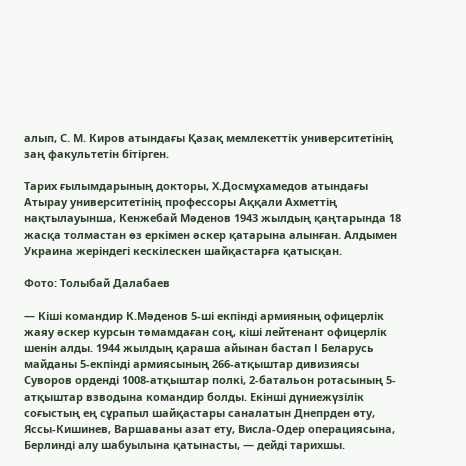алып, С. М. Киров атындағы Қазақ мемлекеттік университетінің заң факультетін бітірген.

Тарих ғылымдарының докторы, Х.Досмұхамедов атындағы Атырау университетінің профессоры Аққали Ахметтің нақтылауынша, Кенжебай Мәденов 1943 жылдың қаңтарында 18 жасқа толмастан өз еркімен әскер қатарына алынған. Алдымен Украина жеріндегі кескілескен шайқастарға қатысқан.

Фото: Толыбай Далабаев

— Кіші командир К.Мәденов 5-ші екпінді армияның офицерлік жаяу әскер курсын тәмамдаған соң, кіші лейтенант офицерлік шенін алды. 1944 жылдың қараша айынан бастап І Беларусь майданы 5-екпінді армиясының 266-атқыштар дивизиясы Суворов орденді 1008-атқыштар полкі, 2-батальон ротасының 5-атқыштар взводына командир болды. Екінші дүниежүзілік соғыстың ең сұрапыл шайқастары саналатын Днепрден өту, Яссы-Кишинев, Варшаваны азат ету, Висла-Одер операциясына, Берлинді алу шабуылына қатынасты, — дейді тарихшы.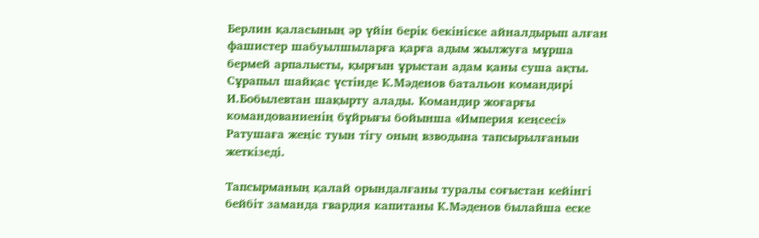Берлин қаласының әр үйін берік бекініске айналдырып алған фашистер шабуылшыларға қарға адым жылжуға мұрша бермей арпалысты, қырғын ұрыстан адам қаны суша ақты. Сұрапыл шайқас үстінде К.Мәденов батальон командирі И.Бобылевтан шақырту алады. Командир жоғарғы командованиенің бұйрығы бойынша «Империя кеңсесі» Ратушаға жеңіс туын тігу оның взводына тапсырылғанын жеткізеді.

Тапсырманың қалай орындалғаны туралы соғыстан кейінгі бейбіт заманда гвардия капитаны К.Мәденов былайша еске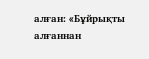алған: «Бұйрықты алғаннан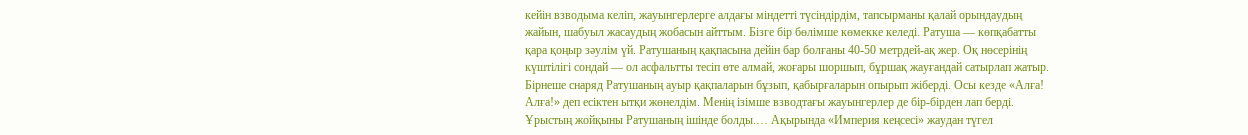кейін взводыма келіп, жауынгерлерге алдағы міндетті түсіндірдім, тапсырманы қалай орындаудың жайын, шабуыл жасаудың жобасын айттым. Бізге бір бөлімше көмекке келеді. Ратуша — көпқабатты қара қоңыр зәулім үй. Ратушаның қақпасына дейін бар болғаны 40-50 метрдей-ақ жер. Оқ нөсерінің күштілігі сондай — ол асфальтты тесіп өте алмай, жоғары шоршып, бұршақ жауғандай сатырлап жатыр. Бірнеше снаряд Ратушаның ауыр қақпаларын бұзып, қабырғаларын опырып жіберді. Осы кезде «Алға! Алға!» деп есіктен ытқи жөнелдім. Менің ізімше взводтағы жауынгерлер де бір-бірден лап берді. Ұрыстың жойқыны Ратушаның ішінде болды.… Ақырында «Империя кеңсесі» жаудан түгел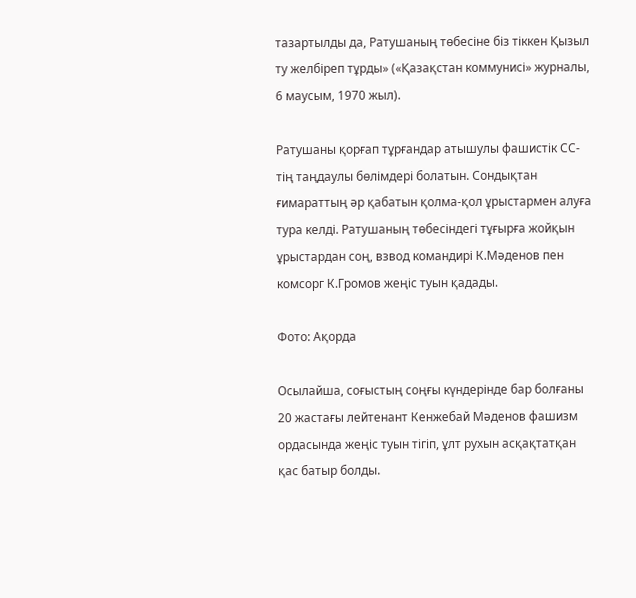тазартылды да, Ратушаның төбесіне біз тіккен Қызыл ту желбіреп тұрды» («Қазақстан коммунисі» журналы, 6 маусым, 1970 жыл).

Ратушаны қорғап тұрғандар атышулы фашистік СС-тің таңдаулы бөлімдері болатын. Сондықтан ғимараттың әр қабатын қолма-қол ұрыстармен алуға тура келді. Ратушаның төбесіндегі тұғырға жойқын ұрыстардан соң, взвод командирі К.Мәденов пен комсорг К.Громов жеңіс туын қадады.

Фото: Ақорда

Осылайша, соғыстың соңғы күндерінде бар болғаны 20 жастағы лейтенант Кенжебай Мәденов фашизм ордасында жеңіс туын тігіп, ұлт рухын асқақтатқан қас батыр болды.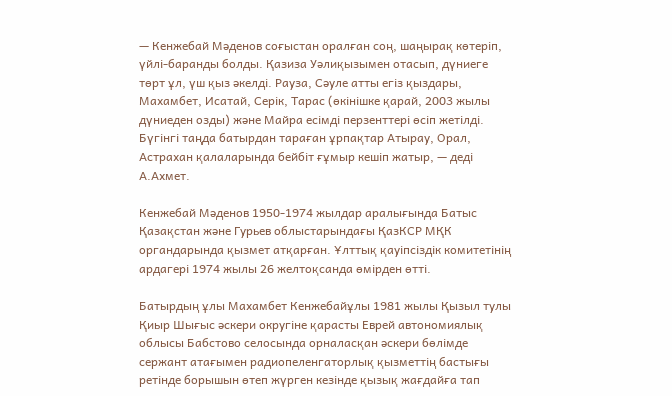— Кенжебай Мәденов соғыстан оралған соң, шаңырақ көтеріп, үйлі-баранды болды. Қазиза Уәлиқызымен отасып, дүниеге төрт ұл, үш қыз әкелді. Рауза, Сәуле атты егіз қыздары, Махамбет, Исатай, Серік, Тарас (өкінішке қарай, 2003 жылы дүниеден озды) және Майра есімді перзенттері өсіп жетілді. Бүгінгі таңда батырдан тараған ұрпақтар Атырау, Орал, Астрахан қалаларында бейбіт ғұмыр кешіп жатыр, — деді А.Ахмет.

Кенжебай Мәденов 1950-1974 жылдар аралығында Батыс Қазақстан және Гурьев облыстарындағы ҚазКСР МҚК органдарында қызмет атқарған. Ұлттық қауіпсіздік комитетінің ардагері 1974 жылы 26 желтоқсанда өмірден өтті.

Батырдың ұлы Махамбет Кенжебайұлы 1981 жылы Қызыл тулы Қиыр Шығыс әскери округіне қарасты Еврей автономиялық облысы Бабстово селосында орналасқан әскери бөлімде сержант атағымен радиопеленгаторлық қызметтің бастығы ретінде борышын өтеп жүрген кезінде қызық жағдайға тап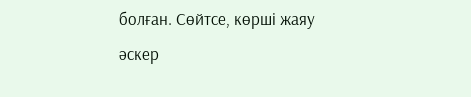болған. Сөйтсе, көрші жаяу әскер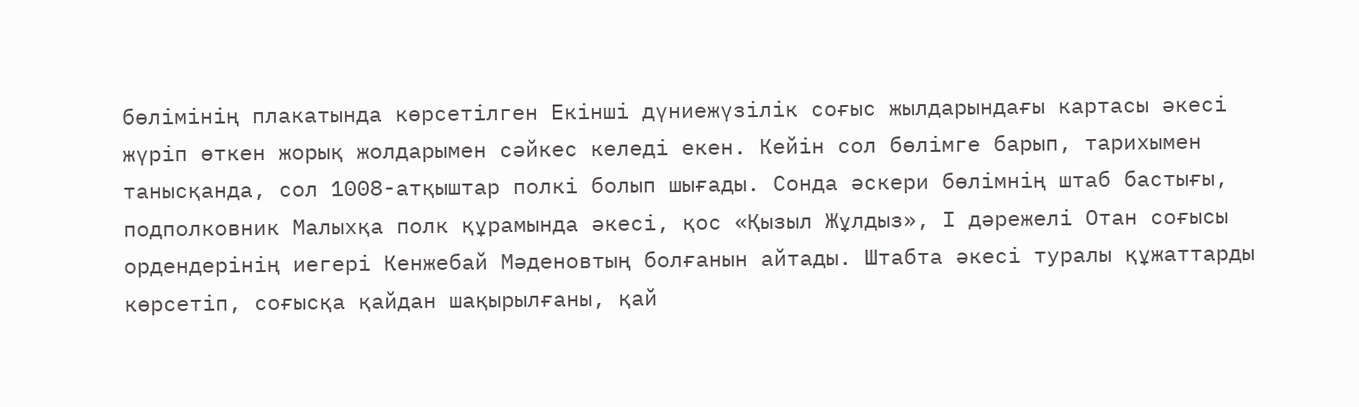бөлімінің плакатында көрсетілген Екінші дүниежүзілік соғыс жылдарындағы картасы әкесі жүріп өткен жорық жолдарымен сәйкес келеді екен. Кейін сол бөлімге барып, тарихымен танысқанда, сол 1008-атқыштар полкі болып шығады. Сонда әскери бөлімнің штаб бастығы, подполковник Малыхқа полк құрамында әкесі, қос «Қызыл Жұлдыз», І дәрежелі Отан соғысы ордендерінің иегері Кенжебай Мәденовтың болғанын айтады. Штабта әкесі туралы құжаттарды көрсетіп, соғысқа қайдан шақырылғаны, қай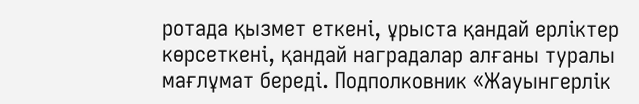ротада қызмет еткені, ұрыста қандай ерліктер көрсеткені, қандай наградалар алғаны туралы мағлұмат береді. Подполковник «Жауынгерлік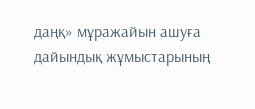даңқ» мұражайын ашуға дайындық жұмыстарының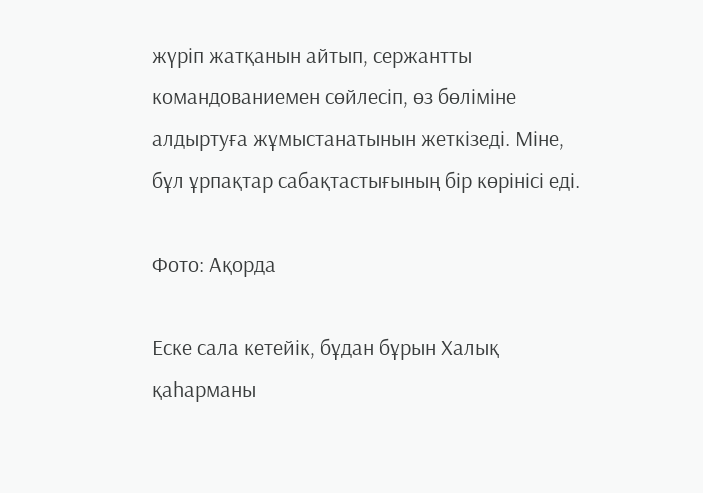жүріп жатқанын айтып, сержантты командованиемен сөйлесіп, өз бөліміне алдыртуға жұмыстанатынын жеткізеді. Міне, бұл ұрпақтар сабақтастығының бір көрінісі еді.

Фото: Ақорда

Еске сала кетейік, бұдан бұрын Халық қаһарманы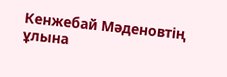Кенжебай Мәденовтің ұлына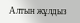Алтын жұлдыз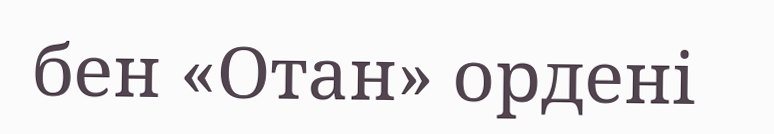бен «Отан» ордені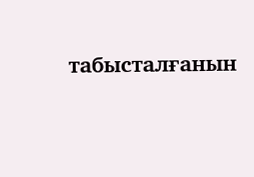табысталғанын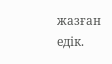жазған едік.